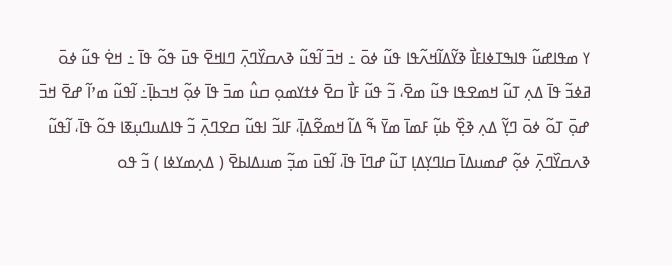ߌ ߘߟߊߝߎ߬ ߟߊߒߠߦߊߓߊ߯ ߢߌ߬ߡߊ߬ߞߍ߬ߟߊ ߟߎ߬ ߦߋ߫ ߸ ߞߏ߫ ߊ߬ߟߎ߬ ߢߍߛߌ߰ߣߍ߲߫ ߣߊߞߐ߫ ߟߎ߫ ߟߋ߬ ߟߊ߫ ߸ ߞߐ߭ ߟߎ߬ ߦߋ߫ ߥߦߏ߬ ߟߊ߫ ߡߍ߲ ߠߎ߬ ߞߘߐߟߊ ߟߎ߬ ߘߐ߫، ߏ߬ ߟߎ߬ ߓߊ߯ ߛߐ߫ ߦߙߌߘߋ߲ ߛߎ߮ ߘߏ߫ ߟߊ߫ ߦߋ߲߬ ߞߏߕߊ߲߫߸ ߊ߬ߟߎ߬ ߘߴߊ߬ ߝߐ߫ ߞߏ߫ ߝߋ߲߫ ߠߋ߬ ߦߋ߫ ߣߌ߲߬ ߡߍ߲ ߢߐ߲߰ ߕߎ߲߬ ߓߘߊ߫ ߘߌ߫ ߒ߬ ߡߊ߬ ߞߘߐ߬ߡߊ߲߫، ߓߊߏ߬ ߊߟߎ߬ ߛߐߣߍ߲߫ ߏ߬ ߟߊߡߎߣߎ߲ߧߊ ߟߋ߬ ߟߊ߫، ߊ߬ߟߎ߬ ߢߍߛߌ߰ߣߍ߲߫ ߦߋ߲߬ ߝߘߎߡߊ߫ ߛߊߣߌ߲ߡߊ߲ ߠߎ߬ ߝߣߊ߫ ߟߊ߫، ߊ߬ߟߎ߫ ߘߏ߲߬ ߘߎߡߊߕߐ߫ ( ߡߍ߲ߘߌߦߊ ) ߏ߬ ߟߋ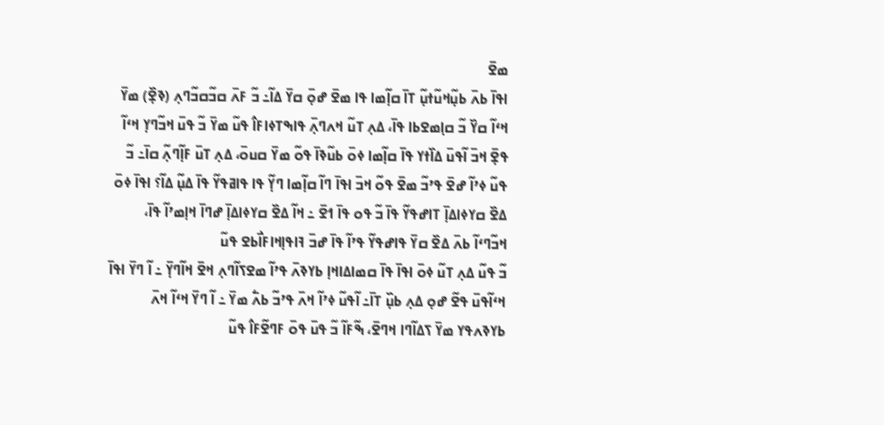ߘߐ߫
ߊߟߊ߫ ߕߍ߫ ߕߎ߲߬ߞߎ߬ߙߎ߲߬ ߠߊ߫ ߛߊ߲߬ߘߊ ߟߊ ߘߐ߫ ߝߋ߲߫ ߛߌ߫ ߡߊ߬߸ ߏ߬ ߓߍ߫ ߛߏ߬ߛߏ߬ߣߍ߲ (ߢߐ߲߰) ߘߌ߫ ߞߵߊ߬ ߛߌ߰ ߏ߬ ߛߊ߲ߘߐߕߊ ߟߊ߫، ߡߍ߲ ߠߎ߬ ߞߍߣߍ߲߫ ߟߊߒߠߦߊߓߊ߮ ߟߎ߬ ߘߌ߫ ߏ߬ ߟߎ߫ ߞߏ߬ߣߌ߲ ߞߵߊ߬ ߟߐ߲߫ ߞߏ߫ ߊ߬ߟߎ߫ ߡߊ߰ߙߌ ߟߊ߫ ߛߊ߲߬ߘߊ ߦߋ߫ ߕߎ߬ߢߊ߫ ߟߋ߬ ߘߌ߫ ߛߎߋ߫، ߡߍ߲ ߠߎ߫ ߓߊ߲߬ߣߍ߲߬ ߛߊ߫߸ ߏ߬ ߟߎ߬ ߦߴߊ߬ ߝߐ߫ ߟߴߏ߬ ߘߐ߫ ߟߋ߬ ߞߏ߫ ߊߟߊ߫ ߣߊ߬ ߛߊ߲߬ߘߊ ߣߌ߲߬ ߟߊ ߟߊߥߟߌ߬ ߟߊ߫ ߡߎ߲߬ ߡߊ߬؟ ߊߟߊ߫ ߦߋ߫ ߡߐ߰ ߛߌߦߊߡߊ߲߫ ߠߊߝߟߌ߬ ߟߊ߫ ߏ߬ ߟߋ ߟߊ߫ ߗߐ߫ ߸ ߞߊ߬ ߡߐ߰ ߛߌߦߊߡߊ߲߫ ߝߣߊ߫ ߞߊ߲ߘߴߊ߬ ߟߊ߫، ߞߏ߬ߣߵߊ߬ ߕߍ߫ ߡߐ߰ ߛߌ߫ ߟߊߝߟߌ߬ ߟߴߊ߬ ߟߊ߫ ߝߏ߫ ߔߊߟߊ߲ߞߊߓߊ߯ߕߐ ߟߎ߬
ߏ߬ ߟߎ߬ ߡߍ߲ ߠߎ߬ ߦߋ߫ ߊߟߊ߫ ߟߊ߫ ߛߘߊߡߊߞߊ߲ ߕߌߢߍ߫ ߟߴߊ߬ ߘߐߖߊ߬ߣߍ߲ ߞߐ߫ ߞߊ߬ߣߌ߲߫ ߸ ߊ߬ ߣߌ߫ ߊߟߊ߫ ߞߵߊ߬ߟߎ߫ ߟߐ߬ ߝߋ߲ ߡߍ߲ ߕߎ߲߰ ߠߊ߫߸ ߊ߬ߟߎ߬ ߦߴߊ߬ ߞߍ߫ ߟߴߏ߬ ߕߍ߱ ߘߌ߫ ߸ ߊ߬ ߣߌ߫ ߞߵߊ߬ ߞߍ߫ ߕߌߢߍߟߌ ߘߌ߫ ߖߡߊ߬ߣߊ ߞߣߐ߫، ߒ߬ߓߊ߬ ߏ߬ ߟߎ߫ ߟߋ߫ ߓߣߐ߬ߓߊ߮ ߟߎ߬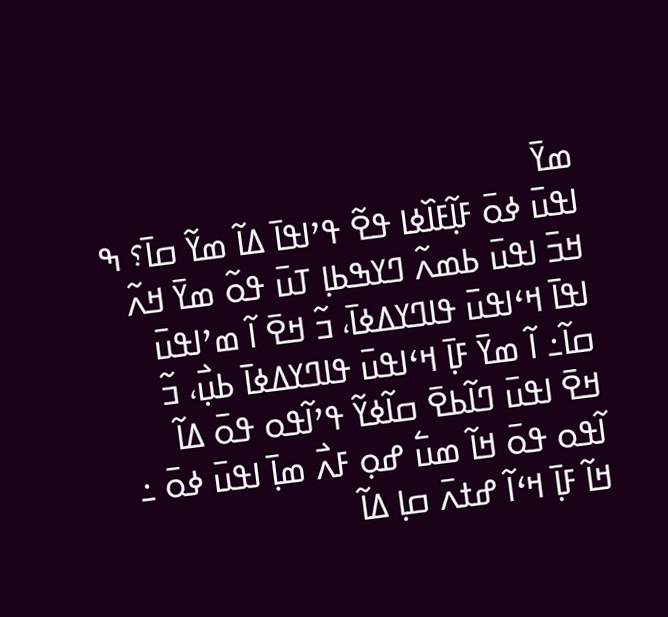ߘߌ߫
ߊߟߎ߫ ߦߋ߫ ߓߊ߲߬ߓߊ߰ߦߊ ߟߐ߬ ߟߴߊߟߊ߫ ߡߊ߬ ߘߌ߬ ߛߊ߫؟ ߒ ߞߏ߫ ߊߟߎ߫ ߕߘߍ߬ ߣߌߒߕߊ߲ ߠߎ߫ ߟߋ߬ ߘߌ߫ ߞߍ߬ ߊߟߊ߫ ߞߵߊߟߎ߫ ߟߊߣߌߡߦߊ߫، ߏ߬ ߞߐ߫ ߊ߬ ߘߴߊߟߎ߫ ߛߊ߬߸ ߊ߬ ߘߌ߫ ߓߊ߲߫ ߞߵߊߟߎ߫ ߟߊߣߌߡߦߊ߫ ߕߎ߲߯، ߏ߬ ߞߐ߫ ߊߟߎ߫ ߣߊ߬ߕߐ߫ ߛߊ߬ߦߌ߬ ߟߴߊ߬ߟߋ ߟߋ߫ ߡߊ߬
ߊ߬ߟߋ ߟߋ߫ ߞߊ߬ ߘߎ߱ ߝߋ߲ ߓߍ߯ ߘߊ߲߫ ߊߟߎ߫ ߦߋ߫ ߸ ߞߊ߬ ߓߊ߲߫ ߞߵߊ߬ ߝߙߍ߫ ߛߊ߲ ߡߊ߬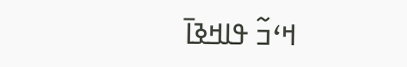ߞߵߏ߬ ߟߊߞߢߊ߫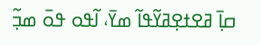ߛߊ߲߫ ߥߐߙߐ߲ߥߌ߬ߟߊ߬ ߘߌ߫، ߊ߬ߟߋ ߟߋ߫ ߘߏ߲߬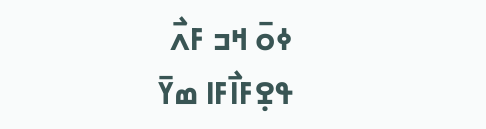ߦߋ߫ ߞߏ ߓߍ߯ ߟߐ߲ߓߊ߯ߓߊ ߘߌ߫